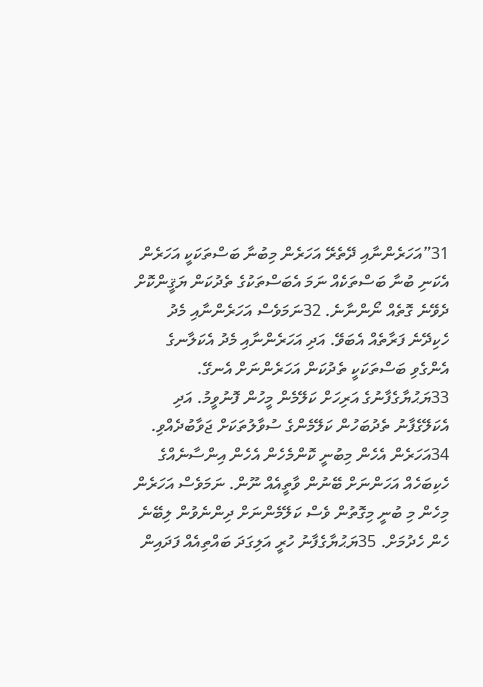31”އަހަރެންނާއި ދޭތެރޭ އަހަރެން މިބުނާ ބަސްތަކަކީ އަހަރެން އެކަނި ބުނާ ބަސްތަކެއް ނަމަ އެބަސްތަކުގެ ތެދުކަން ޔަޤީންކޮށް ދެވޭނެ ގޮތެއް ނޯންނާނެ. 32ނަމަވެސް އަހަރެންނާއި މެދު ހެކިދޭނެ ފަރާތެއް އެބަވޭ. އަދި އަހަރެންނާއި މެދު އެކަލާނގެ އެންގެވި ބަސްތަކަކީ ތެދުކަން އަހަރެންނަށް އެނގޭ. 33ޔަޙުޔާގެފާނުގެ އަރިހަށް ކަލޭމެން މީހުން ފޮނުވީމު. އަދި އެކަލޭގެފާނު ތެދުބަހުން ކަލޭމެންގެ ސުވާލުތަކަށް ޖަވާބުދެއްވި. 34އަހަރެން އެހެން މިބުނީ ކޮންމެހެން އެހެން އިންސާނެއްގެ ހެކިބަހެއް އަހަންނަށް ބޭނުން ވާތީއެއް ނޫން. ނަމަވެސް އަހަރެން މިހެން މި ބުނީ މިގޮތުން ވެސް ކަލޭމެންނަށް ދިންނެވުން ލިބޭނެ ހެން ހެދުމަށް. 35ޔަޙުޔާގެފާނު ހުރީ އަލިގަދަ ބައްތިއެއް ފަދައިން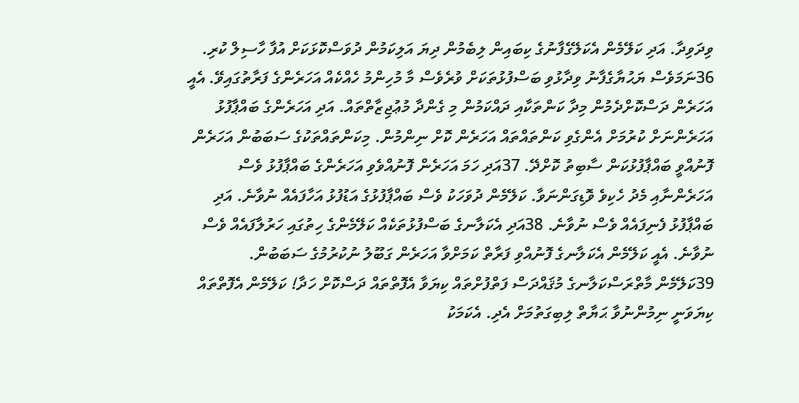ވިދަވިދާ. އަދި ކަލޭމެން އެކަލޭގެފާނުގެ ކިބައިން ލިބެމުން ދިޔަ އަލިކަމުން ދުވަސްކޮޅަކަށް އުފާ ހާސިލް ކުރި. 36ނަމަވެސް ޔަޙުޔާގެފާނު ވިދާޅުވި ބަސްފުޅުތަކަށް ވުރެވެސް މާ މުހިންމު ހެއްކެއް އަހަރެންގެ ފަރާތުގައިވޭ. އެއީ އަހަރެން ދަސްކޮށްދެމުން މިދާ ކަންތަކާއި ދައްކަމުން މި ގެންދާ މުޢުޖިޒާތްތައް. އަދި އަހަރެންގެ ބައްޕާފުޅު އަހަރެންނަށް ކުރުމަށް އެންގެވި ކަންތައްތައް އަހަރެން ކޮށް ނިންމުން. މިކަންތައްތަކުގެ ސަބަބުން އަހަރެން ފޮނުއްވީ ބައްޕާފުޅުކަން ސާބިތު ކޮށްދޭ. 37އަދި ހަމަ އަހަރެން ފޮނުއްވެވި އަހަރެންގެ ބައްޕާފުޅު ވެސް އަހަރެންނާއި މެދު ހެކިވެ ވޮޑިގަންނަވާ. ކަލޭމެން ދުވަހަކު ވެސް ބައްޕާފުޅުގެ އަޑުފުޅު އަހާފައެއް ނުވާނެ. އަދި ބައްޕާފުޅު ފެނިފައެއް ވެސް ނުވާނެ. 38އަދި އެކަލާނގެ ބަސްފުޅުތަކެއް ކަލޭމެންގެ ހިތުގައި ހަރުލާފައެއް ވެސް ނުވާނެ. އެއީ ކަލޭމެން އެކަލާނގެ ފޮނުއްވި ފަރާތް ކަމަށްވާ އަހަރެން ގަބޫލު ނުކުރުމުގެ ސަބަބުން.
39ކަލޭމެން މާތްރަސްކަލާނގެ މުޤައްދަސް ފަތްފުށްތައް ކިޔަވާ އެފޮތްތައް ދަސްކޮށް ހަދާ! ކަލޭމެން އެފޮތްތައް ކިޔަވަނީ ނިމުންނުވާ ޙަޔާތް ލިބިގަތުމަށް އެދި. އެކަމަކު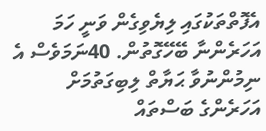އެފޮތްތަކުގައި ލިޔެވިގެން ވަނީ ހަމަ އަހަރެންނާ ބޭހޭގޮތުން. 40ނަމަވެސް އެ ނިމުންނުވާ ޙަޔާތް ލިބިގަތުމަށް އަހަރެންގެ ބަސްތައް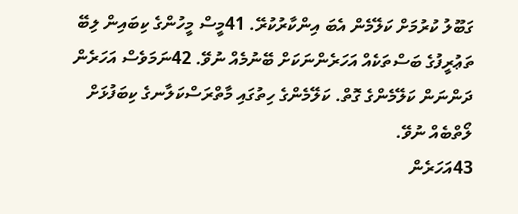ގަބޫލު ކުރުމަށް ކަލޭމެން އެބަ އިންކާރުކުރޭ. 41މީސް މީހުންގެ ކިބައިން ލިބޭ ތަޢުރީފުގެ ބަސްތަކެއް އަހަރެންނަކަށް ބޭނުމެއް ނުވޭ. 42ނަމަވެސް އަހަރެން ދަންނަން ކަލޭމެންގެ ގޮތް. ކަލޭމެންގެ ހިތުގައި މާތްރަސްކަލާނގެ ކިބަފުޅަށް ލޯތްބެއް ނުވޭ.
43އަހަރެން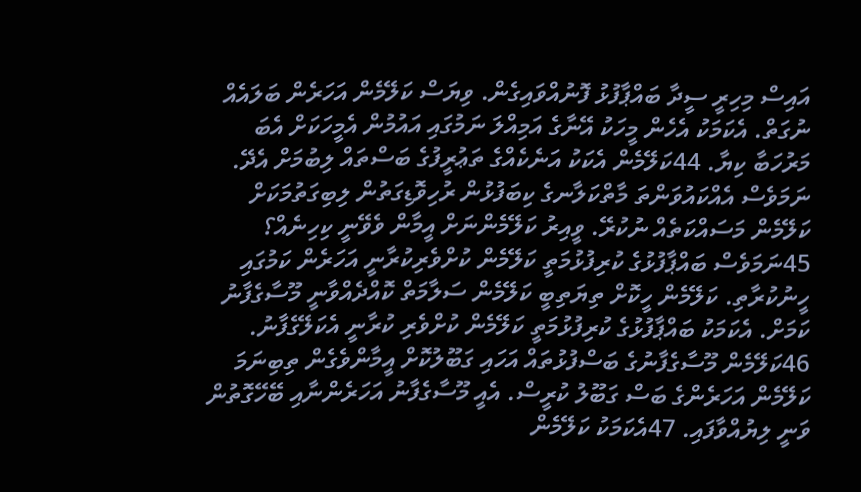އައިސް މިހިރީ ސީދާ ބައްޕާފުޅު ފޮނުއްވައިގެން. ވިޔަސް ކަލޭމެން އަހަރެން ބަލައެއް ނުގަތް. އެކަމަކު އެހެން މީހަކު އޭނާގެ އަމިއްލަ ނަމުގައި އައުމުން އެމީހަކަށް އެބަ މަރުހަބާ ކިޔާ. 44ކަލޭމެން އެކަކު އަނެކެއްގެ ތަޢުރީފުގެ ބަސްތައް ލިބުމަށް އެދޭ. ނަމަވެސް އެއްކައުވަންތަ މާތްކަލާނގެ ކިބަފުޅުން ރުހިވޮޑިގަތުން ލިބިގަތުމަކަށް ކަލޭމެން މަސައްކަތެއް ނުކުރޭ. ވީއިރު ކަލޭމެންނަށް އީމާން ވެވޭނީ ކިހިނެއް؟ 45ނަމަވެސް ބައްޕާފުޅުގެ ކުރިފުޅުމަތީ ކަލޭމެން ކުށްވެރިކުރާނީ އަހަރެން ކަމުގައި ހީނުކުރާތި. ކަލޭމެން ހީކޮށް ތިޔަތިބީ ކަލޭމެން ސަލާމަތް ކޮއްދެއްވާނީ މޫސާގެފާނު ކަމަށް. އެކަމަކު ބައްޕާފުޅުގެ ކުރިފުޅުމަތީ ކަލޭމެން ކުށްވެރި ކުރާނީ އެކަލޭގެފާނު. 46ކަލޭމެން މޫސާގެފާނުގެ ބަސްފުޅުތައް އަހައި ގަބޫލުކޮށް އީމާންވެގެން ތިބިނަމަ ކަލޭމެން އަހަރެންގެ ބަސް ގަބޫލު ކުރީސް. އެއީ މޫސާގެފާނު އަހަރެންނާއި ބޭހޭގޮތުން ވަނީ ލިޔުއްވާފައި. 47އެކަމަކު ކަލޭމެން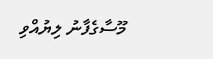މޫސާގެފާނު ލިޔުއްވި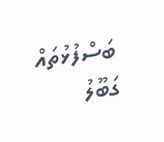ބަސްފުޅުތައް ގަބޫލު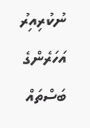ނުކުރިއިރު އަހަރެންގެ ބަސްތައް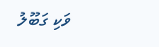ވަކި ގަބޫލު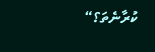ކުރާނެތަ؟“